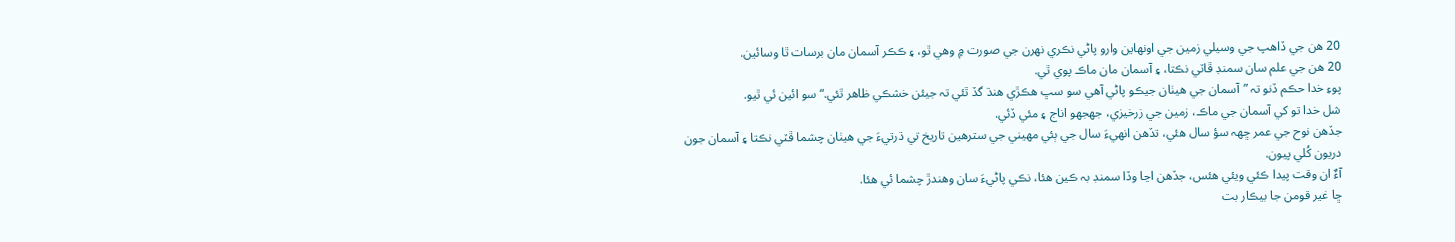20 هن جي ڏاهپ جي وسيلي زمين جي اونهاين وارو پاڻي نڪري نهرن جي صورت ۾ وهي ٿو، ۽ ڪڪر آسمان مان برسات ٿا وسائين.
20 هن جي علم سان سمنڊ ڦاٽي نڪتا، ۽ آسمان مان ماڪ پوي ٿي.
پوءِ خدا حڪم ڏنو تہ ”آسمان جي هيٺان جيڪو پاڻي آهي سو سڀ هڪڙي هنڌ گڏ ٿئي تہ جيئن خشڪي ظاهر ٿئي.“ سو ائين ئي ٿيو.
شل خدا تو کي آسمان جي ماڪ، زمين جي زرخيزي، جھجھو اناج ۽ مئي ڏئي.
جڏهن نوح جي عمر ڇهہ سؤ سال هئي، تڏهن انهيءَ سال جي ٻئي مهيني جي سترهين تاريخ تي ڌرتيءَ جي هيٺان چشما ڦٽي نڪتا ۽ آسمان جون دريون کُلي پيون.
آءٌ ان وقت پيدا ڪئي ويئي هئس، جڏهن اڃا وڏا سمنڊ بہ ڪين هئا، نڪي پاڻيءَ سان وهندڙ چشما ئي هئا.
ڇا غير قومن جا بيڪار بت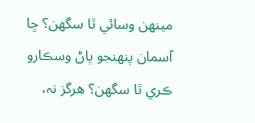مينهن وسائي ٿا سگھن؟ ڇا آسمان پنهنجو پاڻ وسڪارو ڪري ٿا سگھن؟ هرگز نہ،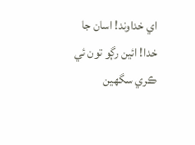اي خداوند! اسان جا خدا! ائين رڳو تون ئي ڪري سگھين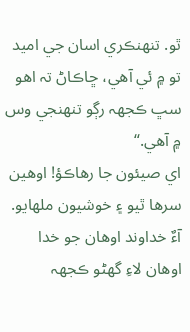ٿو. تنهنڪري اسان جي اميد تو ۾ ئي آهي، ڇاڪاڻ تہ اهو سڀ ڪجھہ رڳو تنهنجي وس ۾ آهي.“
اي صيئون جا رهاڪؤ! اوهين سرها ٿيو ۽ خوشيون ملهايو. آءٌ خداوند اوهان جو خدا اوهان لاءِ گھڻو ڪجھہ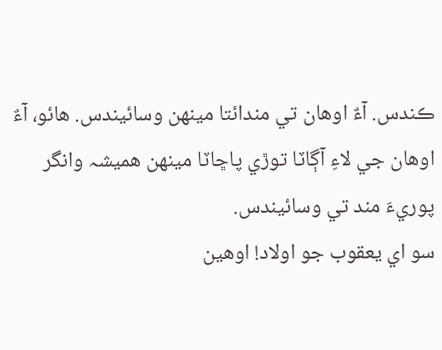ڪندس. آءٌ اوهان تي مندائتا مينهن وسائيندس. هائو، آءٌ اوهان جي لاءِ آڳاٽا توڙي پاڇاٽا مينهن هميشہ وانگر پوريءَ مند تي وسائيندس.
سو اي يعقوب جو اولاد! اوهين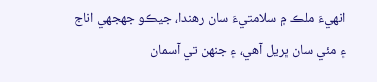انهيءَ ملڪ ۾ سلامتيءَ سان رهندا، جيڪو جھجھي اناج ۽ مئي سان ڀريل آهي، ۽ جنهن تي آسمان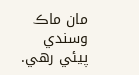مان ماڪ وسندي پيئي رهي.